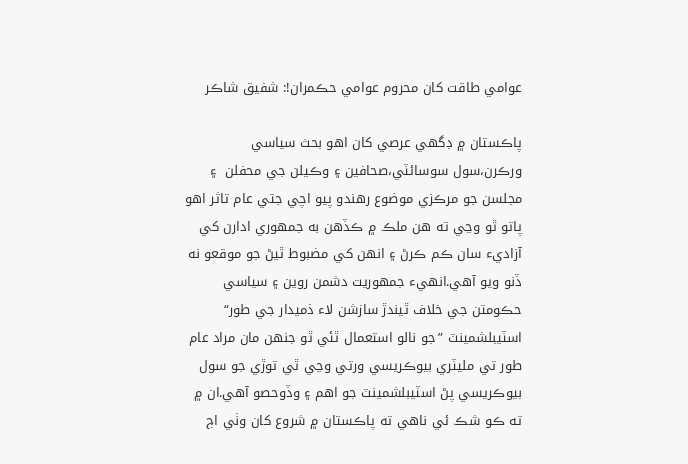عوامي طاقت کان محروم عوامي حڪمران!: شفيق شاڪر

پاڪستان ۾ ڊگهي عرصي کان اهو بحث سياسي ورڪرن،سول سوسائٽي،صحافين ۽ وڪيلن جي محفلن  ۽ مجلسن جو مرڪزي موضوع رهندو پيو اچي جتي عام تاثر اهو پاتو ٿو وڃي ته هن ملڪ ۾ ڪڏهن به جمهوري ادارن کي آزاديء سان ڪم ڪرڻ ۽ انهن کي مضبوط ٿيڻ جو موقعو نه ڏنو ويو آهي.انهيء جمهوريت دشمن روين ۽ سياسي حڪومتن جي خلاف ٿيندڙ سازشن لاء ذميدار جي طور“ اسٽيبلشمينٽ ”جو نالو استعمال ٿئي ٿو جنهن مان مراد عام طور تي مليٽري بيوڪريسي ورتي وڃي ٿي توڙي جو سول بيوڪريسي پڻ اسٽيبلشمينٽ جو اهم ۽ وڏوحصو آهي.ان ۾ ته ڪو شڪ ئي ناهي ته پاڪستان ۾ شروع کان وٺي اڄ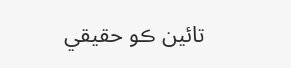تائين ڪو حقيقي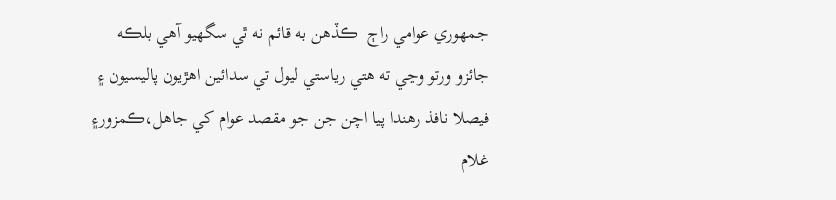جمهوري عوامي راڄ  ڪڏهن به قائم نه ٿي سگھيو آهي بلڪه جائزو ورتو وڃي ته هتي رياستي ليول تي سدائين اهڙيون پاليسيون ۽ فيصلا نافذ رهندا پيا اچن جن جو مقصد عوام کي جاهل،ڪمزور۽ غلام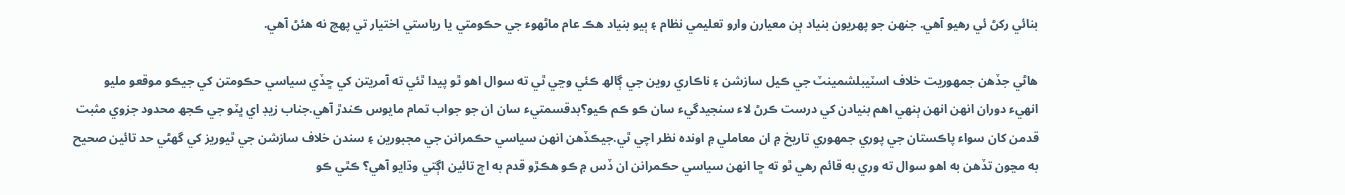بنائي رکڻ ئي رهيو آهي. جنهن جو پهريون بنياد ٻن معيارن وارو تعليمي نظام ۽ ٻيو بنياد هڪ عام ماڻهوء جي حڪومتي يا رياستي اختيار تي پهچ نه هئڻ آهي.

هاڻي جڏهن جمهوريت خلاف اسٽيبلشمينٽ جي ڪيل سازشن ۽ ناڪاري روين جي ڳالھ ڪئي وڃي ٿي ته سوال اهو ٿو پيدا ٿئي ته آمريتن کي ڇڏي سياسي حڪومتن کي جيڪو موقعو مليو انهيء دوران انهن انهن ٻنهي اهم بنيادن کي درست ڪرڻ لاء سنجيدگيء سان ڪو ڪم ڪيو؟بدقسمتيء سان ان جو جواب تمام مايوس ڪندڙ آهي.جناب زيڊ اي ڀٽو جي ڪجھ محدود جزوي مثبت قدمن کان سواء پاڪستان جي پوري جمهوري تاريخ ۾ ان معاملي ۾ اونده نظر اچي ٿي.جيڪڏهن انهن سياسي حڪمرانن جي مجبورين ۽ سندن خلاف سازشن جي ٿيوريز کي گھڻي حد تائين صحيح به مڃون تڏهن به اهو سوال ته وري به قائم رهي ٿو ته ڇا انهن سياسي حڪمرانن ان ڏس ۾ ڪو هڪڙو قدم به اڄ تائين اڳتي وڌايو آهي؟ ڪٿي ڪو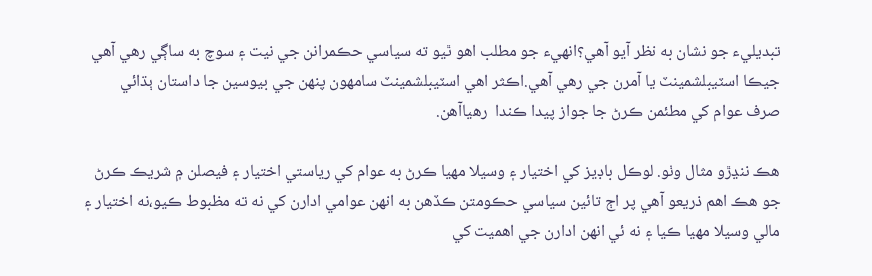تبديليء جو نشان به نظر آيو آهي؟انهيء جو مطلب اهو ٿيو ته سياسي حڪمرانن جي نيت ۽ سوچ به ساڳي رهي آهي جيڪا اسٽيبلشمينٽ يا آمرن جي رهي آهي.اڪثر اهي اسٽيبلشمينٽ سامهون پنهن جي بيوسين جا داستان ٻڌائي صرف عوام کي مطئمن ڪرڻ جا جواز پيدا ڪندا  رهياآهن.

هڪ ننڍڙو مثال وٺو. لوڪل باڊيز کي اختيار ۽ وسيلا مهيا ڪرڻ به عوام کي رياستي اختيار ۽ فيصلن ۾ شريڪ ڪرڻ جو هڪ اهم ذريعو آهي پر اڄ تائين سياسي حڪومتن ڪڏهن به انهن عوامي ادارن کي نه ته مظبوط ڪيو،نه اختيار ۽ مالي وسيلا مهيا ڪيا ۽ نه ئي انهن ادارن جي اهميت کي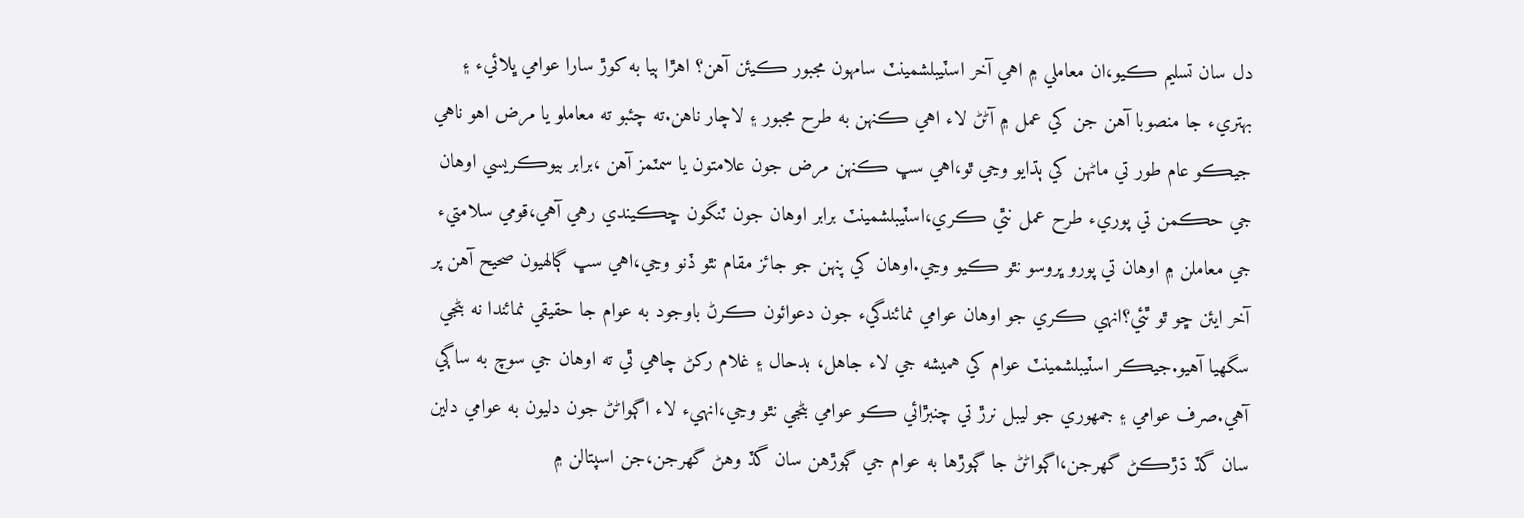دل سان تسليم ڪيو،ان معاملي ۾ اهي آخر اسٽيبلشمينٽ سامهون مجبور ڪيئن آهن؟ اهڙا ٻيا به کوڙ سارا عوامي ڀلائيء ۽ بهتريء جا منصوبا آهن جن کي عمل ۾ آڻڻ لاء اهي ڪنهن به طرح مجبور ۽ لاچار ناهن.ته چئبو ته معاملو يا مرض اهو ناهي جيڪو عام طور تي ماڻهن کي ٻڌايو وڃي ٿو،اهي سڀ ڪنهن مرض جون علامتون يا سمٽمز آهن ،برابر بيوڪريسي اوهان جي حڪمن تي پوريء طرح عمل نٿي ڪري،اسٽيبلشمينٽ برابر اوهان جون ٽنگون ڇڪيندي رهي آهي،قومي سلامتيء جي معاملن ۾ اوهان تي پورو ڀروسو نٿو ڪيو وڃي.اوهان کي پنهن جو جائز مقام نٿو ڏنو وڃي،اهي سڀ ڳالهيون صحيح آهن پر آخر ايئن ڇو ٿو ٿئي؟انهي ڪري جو اوهان عوامي نمائندگيء جون دعوائون ڪرڻ باوجود به عوام جا حقيقي نمائندا نه بڻجي سگھيا آهيو.جيڪر اسٽيبلشمينٽ عوام کي هميشه جي لاء جاهل، بدحال ۽ غلام رکڻ چاهي ٿي ته اوهان جي سوچ به ساڳي آهي.صرف عوامي ۽ جمهوري جو ليبل نرڙ تي چنبڙائي ڪو عوامي بڻجي نٿو وڃي،انهيء لاء اڳواڻڻ جون دليون به عوامي دلين سان گڏ ڌڙڪڻ گھرجن،اڳواڻڻ جا ڳوڙها به عوام جي ڳوڙهن سان گڏ وهڻ گھرجن،جن اسپتالن ۾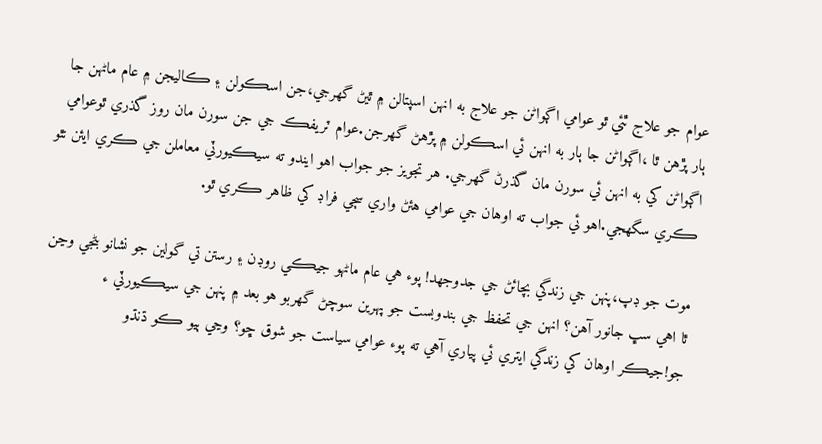عوام جو علاج ٿئي ٿو عوامي اڳواڻن جو علاج به انهن اسپتالن ۾ ٿيڻ گھرجي،جن اسڪولن ۽ ڪاليجن ۾ عام ماڻهن جا ٻار پڙهن ٿا ،اڳواڻن جا ٻار به انهن ئي اسڪولن ۾ پڙهڻ گھرجن.عوام ٽريفڪ جي جن سورن مان روز گذري ٿوعوامي اڳواڻن کي به انهن ئي سورن مان گذرڻ گھرجي. هر تجويز جو جواب اهو ايندو ته سيڪيورٽي معاملن جي ڪري ايئن نٿو ڪري سگھجي.اهو ئي جواب ته اوهان جي عوامي هئڻ واري سڄي فراڊ کي ظاهر ڪري ٿو.

موت جو ڊپ،پنهن جي زندگي بچائڻ جي جدوجهد! پوء هي عام ماڻهو جيڪي روڊن ۽ رستن تي گولين جو نشانو بڻجي وڃن ٿا اهي سڀ جانور آهن؟ انهن جي تحفظ جي بندوبست جو پهرين سوچڻ گھربو هو بعد ۾ پنهن جي سيڪيورٽي ء جو!جيڪر اوهان کي زندگي ايتري ئي پياري آهي ته پوء عوامي سياست جو شوق ڇو؟ وڃي ٻيو ڪو ڌنڌو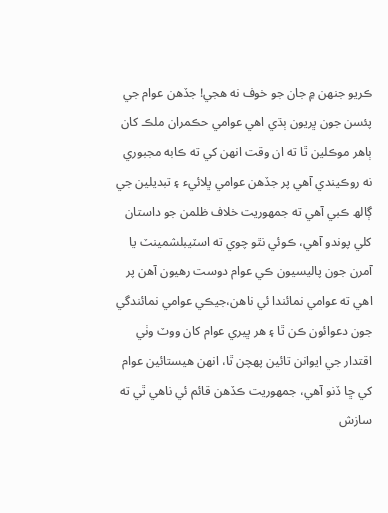ڪريو جنهن ۾ جان جو خوف نه هجي! جڏهن عوام جي پئسن جون ڀريون ٻڌي اهي عوامي حڪمران ملڪ کان ٻاهر موڪلين ٿا ته ان وقت انهن کي ته ڪابه مجبوري نه روڪيندي آهي پر جڏهن عوامي ڀلائيء ۽ تبديلين جي ڳالھ ڪبي آهي ته جمهوريت خلاف ظلمن جو داستان کلي پوندو آهي، ڪوئي نٿو چوي ته اسٽيبلشمينٽ يا آمرن جون پاليسيون ڪي عوام دوست رهيون آهن پر اهي ته عوامي نمائندا ئي ناهن،جيڪي عوامي نمائندگي جون دعوائون ڪن ٿا ۽ هر ڀيري عوام کان ووٽ وٺي اقتدار جي ايوانن تائين پهچن ٿا، انهن هيستائين عوام کي ڇا ڏنو آهي، جمهوريت ڪڏهن قائم ئي ناهي ٿي ته سازش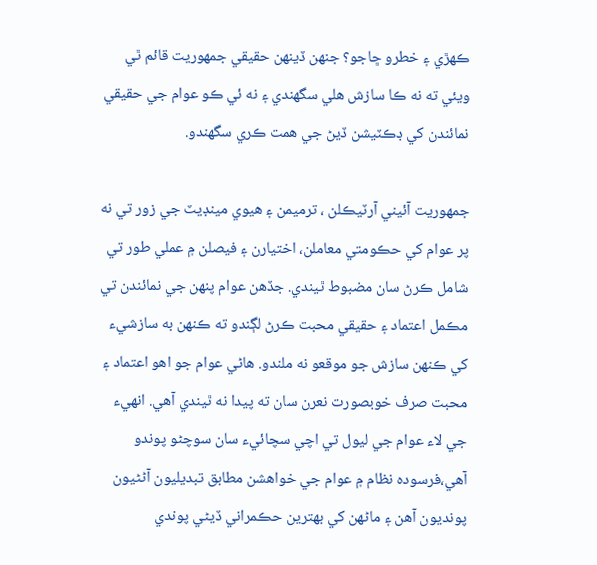ڪهڙي ۽ خطرو ڇاجو؟ جنهن ڏينهن حقيقي جمهوريت قائم ٿي ويئي ته نه ڪا سازش هلي سگھندي ۽ نه ئي ڪو عوام جي حقيقي نمائندن کي ڊڪٽيشن ڏيڻ جي همت ڪري سگھندو.

جمهوريت آئيني آرٽيڪلن ، ترميمن ۽ هيوي مينڊيٽ جي زور تي نه پر عوام کي حڪومتي معاملن، اختيارن ۽ فيصلن ۾ عملي طور تي شامل ڪرڻ سان مضبوط ٿيندي. جڏهن عوام پنهن جي نمائندن تي مڪمل اعتماد ۽ حقيقي محبت ڪرڻ لڳندو ته ڪنهن به سازشيء کي ڪنهن سازش جو موقعو نه ملندو. هاڻي عوام جو اهو اعتماد ۽ محبت صرف خوبصورت نعرن سان ته پيدا نه ٿيندي آهي. انهيء جي لاء عوام جي ليول تي اچي سچائيء سان سوچڻو پوندو آهي،فرسوده نظام ۾ عوام جي خواهشن مطابق تبديليون آڻڻيون پونديون آهن ۽ ماڻهن کي بهترين حڪمراني ڏيڻي پوندي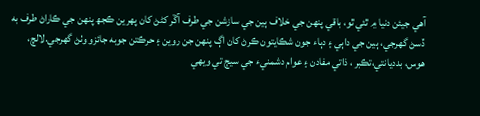آهي جيئن دنيا ۾ ٿئي ٿو، باقي پنهن جي خلاف ٻين جي سازشن جي طرف آڱر کڻڻ کان پهرين ڪجھ پنهن جي ڪاراڻ طرف به ڏسڻ گھرجي، ٻين جي داٻي ۽ دٻاء جون شڪايتون ڪرڻ کان اڳ پنهن جن روين ۽ حرڪتن جوبه جائزو وٺڻ گھرجي.لالچ، هوس، بدديانتي،تڪبر ، ذاتي مفادن ۽ عوام دشمنيء جي سيڄ تي ويهي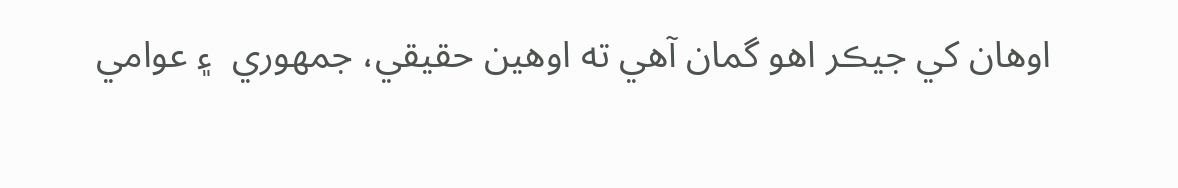اوهان کي جيڪر اهو گمان آهي ته اوهين حقيقي، جمهوري  ۽ عوامي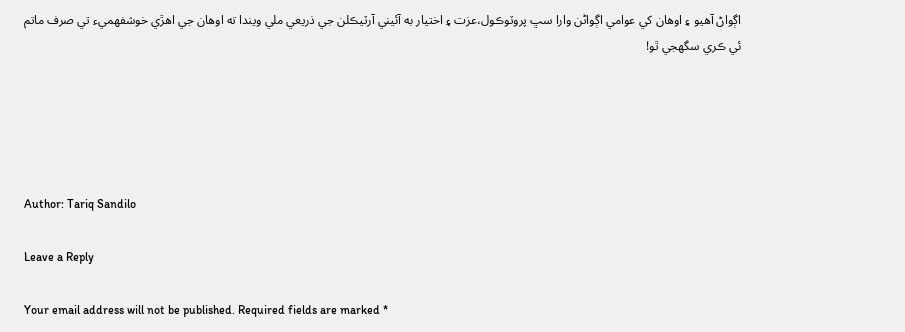اڳواڻ آهيو ۽ اوهان کي عوامي اڳواڻن وارا سڀ پروٽوڪول،عزت ۽ اختيار به آئيني آرٽيڪلن جي ذريعي ملي ويندا ته اوهان جي اهڙي خوشفهميء تي صرف ماتم ئي ڪري سگھجي ٿو!





Author: Tariq Sandilo

Leave a Reply

Your email address will not be published. Required fields are marked *